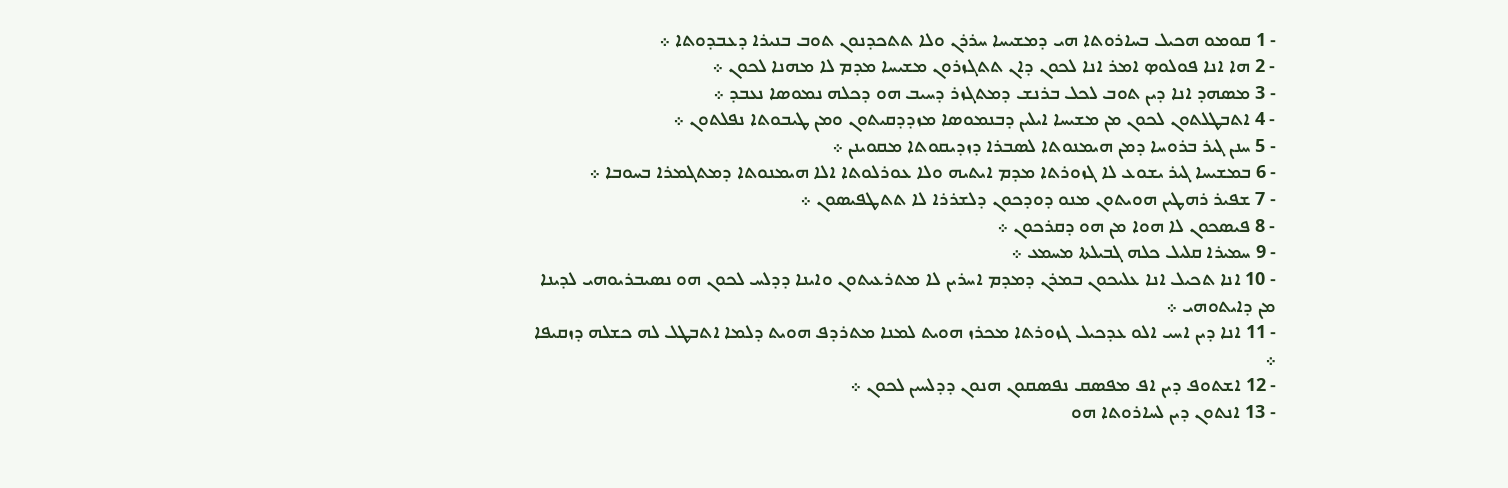- 1 ܩܘܡܘ ܗܟܝܠ ܒܚܐܪܘܬܐ ܗܝ ܕܡܫܝܚܐ ܚܪܪܢ ܘܠܐ ܬܬܟܕܢܘܢ ܬܘܒ ܒܢܝܪܐ ܕܥܒܕܘܬܐ ܀
- 2 ܗܐ ܐܢܐ ܦܘܠܘܤ ܐܡܪ ܐܢܐ ܠܟܘܢ ܕܐܢ ܬܬܓܙܪܘܢ ܡܫܝܚܐ ܡܕܡ ܠܐ ܡܗܢܐ ܠܟܘܢ ܀
- 3 ܡܤܗܕ ܐܢܐ ܕܝܢ ܬܘܒ ܠܟܠ ܒܪܢܫ ܕܡܬܓܙܪ ܕܚܝܒ ܗܘ ܕܟܠܗ ܢܡܘܤܐ ܢܥܒܕ ܀
- 4 ܐܬܒܛܠܬܘܢ ܠܟܘܢ ܡܢ ܡܫܝܚܐ ܐܝܠܝܢ ܕܒܢܡܘܤܐ ܡܙܕܕܩܝܬܘܢ ܘܡܢ ܛܝܒܘܬܐ ܢܦܠܬܘܢ ܀
- 5 ܚܢܢ ܓܝܪ ܒܪܘܚܐ ܕܡܢ ܗܝܡܢܘܬܐ ܠܤܒܪܐ ܕܙܕܝܩܘܬܐ ܡܩܘܝܢܢ ܀
- 6 ܒܡܫܝܚܐ ܓܝܪ ܝܫܘܥ ܠܐ ܓܙܘܪܬܐ ܡܕܡ ܐܝܬܝܗ ܘܠܐ ܥܘܪܠܘܬܐ ܐܠܐ ܗܝܡܢܘܬܐ ܕܡܬܓܡܪܐ ܒܚܘܒܐ ܀
- 7 ܫܦܝܪ ܪܗܛܝܢ ܗܘܝܬܘܢ ܡܢܘ ܕܘܕܟܘܢ ܕܠܫܪܪܐ ܠܐ ܬܬܛܦܝܤܘܢ ܀
- 8 ܦܝܤܟܘܢ ܠܐ ܗܘܐ ܡܢ ܗܘ ܕܩܪܟܘܢ ܀
- 9 ܚܡܝܪܐ ܩܠܝܠ ܟܠܗ ܓܒܝܠܬܐ ܡܚܡܥ ܀
- 10 ܐܢܐ ܬܟܝܠ ܐܢܐ ܥܠܝܟܘܢ ܒܡܪܢ ܕܡܕܡ ܐܚܪܝܢ ܠܐ ܡܬܪܥܝܬܘܢ ܘܐܝܢܐ ܕܕܠܚ ܠܟܘܢ ܗܘ ܢܤܝܒܪܝܘܗܝ ܠܕܝܢܐ ܡܢ ܕܐܝܬܘܗܝ ܀
- 11 ܐܢܐ ܕܝܢ ܐܚܝ ܐܠܘ ܥܕܟܝܠ ܓܙܘܪܬܐ ܡܟܪܙ ܗܘܝܬ ܠܡܢܐ ܡܬܪܕܦ ܗܘܝܬ ܕܠܡܐ ܐܬܒܛܠ ܠܗ ܟܫܠܗ ܕܙܩܝܦܐ ܀
- 12 ܐܫܬܘܦ ܕܝܢ ܐܦ ܡܦܤܩ ܢܦܤܩܘܢ ܗܢܘܢ ܕܕܠܚܝܢ ܠܟܘܢ ܀
- 13 ܐܢܬܘܢ ܕܝܢ ܠܚܐܪܘܬܐ ܗܘ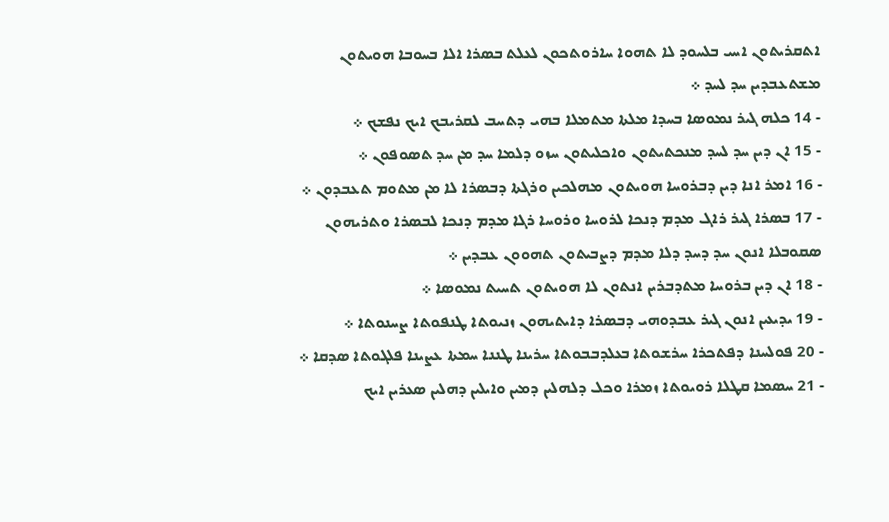ܐܬܩܪܝܬܘܢ ܐܚܝ ܒܠܚܘܕ ܠܐ ܬܗܘܐ ܚܐܪܘܬܟܘܢ ܠܥܠܬ ܒܤܪܐ ܐܠܐ ܒܚܘܒܐ ܗܘܝܬܘܢ ܡܫܬܥܒܕܝܢ ܚܕ ܠܚܕ ܀
- 14 ܟܠܗ ܓܝܪ ܢܡܘܤܐ ܒܚܕܐ ܡܠܬܐ ܡܬܡܠܐ ܒܗܝ ܕܬܚܒ ܠܩܪܝܒܟ ܐܝܟ ܢܦܫܟ ܀
- 15 ܐܢ ܕܝܢ ܚܕ ܠܚܕ ܡܢܟܬܝܬܘܢ ܘܐܟܠܝܬܘܢ ܚܙܘ ܕܠܡܐ ܚܕ ܡܢ ܚܕ ܬܤܘܦܘܢ ܀
- 16 ܐܡܪ ܐܢܐ ܕܝܢ ܕܒܪܘܚܐ ܗܘܝܬܘܢ ܡܗܠܟܝܢ ܘܪܓܬܐ ܕܒܤܪܐ ܠܐ ܡܢ ܡܬܘܡ ܬܥܒܕܘܢ ܀
- 17 ܒܤܪܐ ܓܝܪ ܪܐܓ ܡܕܡ ܕܢܟܐ ܠܪܘܚܐ ܘܪܘܚܐ ܪܓܐ ܡܕܡ ܕܢܟܐ ܠܒܤܪܐ ܘܬܪܝܗܘܢ ܤܩܘܒܠܐ ܐܢܘܢ ܚܕ ܕܚܕ ܕܠܐ ܡܕܡ ܕܨܒܝܬܘܢ ܬܗܘܘܢ ܥܒܕܝܢ ܀
- 18 ܐܢ ܕܝܢ ܒܪܘܚܐ ܡܬܕܒܪܝܢ ܐܢܬܘܢ ܠܐ ܗܘܝܬܘܢ ܬܚܝܬ ܢܡܘܤܐ ܀
- 19 ܝܕܝܥܝܢ ܐܢܘܢ ܓܝܪ ܥܒܕܘܗܝ ܕܒܤܪܐ ܕܐܝܬܝܗܘܢ ܙܢܝܘܬܐ ܛܢܦܘܬܐ ܨܚܢܘܬܐ ܀
- 20 ܦܘܠܚܢܐ ܕܦܬܟܪܐ ܚܪܫܘܬܐ ܒܥܠܕܒܒܘܬܐ ܚܪܝܢܐ ܛܢܢܐ ܚܡܬܐ ܥܨܝܢܐ ܦܠܓܘܬܐ ܤܕܩܐ ܀
- 21 ܚܤܡܐ ܩܛܠܐ ܪܘܝܘܬܐ ܙܡܪܐ ܘܟܠ ܕܠܗܠܝܢ ܕܡܝܢ ܘܐܝܠܝܢ ܕܗܠܝܢ ܤܥܪܝܢ ܐܝܟ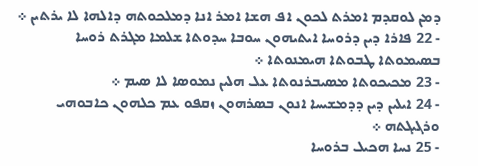ܕܡܢ ܠܘܩܕܡ ܐܡܪܬ ܠܟܘܢ ܐܦ ܗܫܐ ܐܡܪ ܐܢܐ ܕܡܠܟܘܬܗ ܕܐܠܗܐ ܠܐ ܝܪܬܝܢ ܀
- 22 ܦܐܪܐ ܕܝܢ ܕܪܘܚܐ ܐܝܬܝܗܘܢ ܚܘܒܐ ܚܕܘܬܐ ܫܠܡܐ ܡܓܪܬ ܪܘܚܐ ܒܤܝܡܘܬܐ ܛܒܘܬܐ ܗܝܡܢܘܬܐ ܀
- 23 ܡܟܝܟܘܬܐ ܡܤܝܒܪܢܘܬܐ ܥܠ ܗܠܝܢ ܢܡܘܤܐ ܠܐ ܤܝܡ ܀
- 24 ܐܝܠܝܢ ܕܝܢ ܕܕܡܫܝܚܐ ܐܢܘܢ ܒܤܪܗܘܢ ܙܩܦܘ ܥܡ ܟܠܗܘܢ ܟܐܒܘܗܝ ܘܪܓܝܓܬܗ ܀
- 25 ܢܚܐ ܗܟܝܠ ܒܪܘܚܐ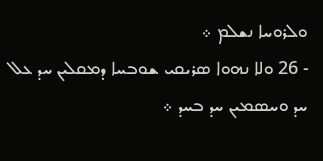ܘܠܪܘܚܐ ܢܫܠܡ ܀
- 26 ܘܠܐ ܢܗܘܐ ܤܪܝܩܝ ܫܘܒܚܐ ܕܡܩܠܝܢ ܚܕ ܥܠ ܚܕ ܘܚܤܡܝܢ ܚܕ ܒܚܕ ܀